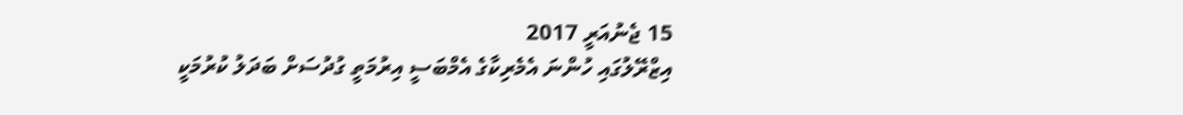15 ޖެނުއަރީ 2017
އިޒްރޭލުގައި ހުންނަ އެމެރިކާގެ އެމްބަސީ އިރުމަތީ ގުދުސަށް ބަދަލު ކުރުމަކީ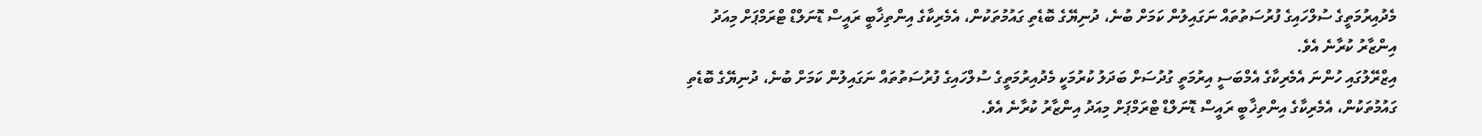މެދުއިރުމަތީގެ ސުލްހައިގެ ފުރުސަތުތައް ނަގައިލުން ކަމަށް ބުނެ، ދުނިޔޭގެ ބޮޑެތި ގައުމުތަކުން، އެމެރިކާގެ އިންތިޚާބީ ރައީސް ޑޮނަލްޑް ޓްރަމްޕަށް މިއަދު އިންޒާރު ކުރާނެ އެވެ.
އިޒްރޭލުގައި ހުންނަ އެމެރިކާގެ އެމްބަސީ އިރުމަތީ ގުދުސަށް ބަދަލު ކުރުމަކީ މެދުއިރުމަތީގެ ސުލްހައިގެ ފުރުސަތުތައް ނަގައިލުން ކަމަށް ބުނެ، ދުނިޔޭގެ ބޮޑެތި ގައުމުތަކުން، އެމެރިކާގެ އިންތިޚާބީ ރައީސް ޑޮނަލްޑް ޓްރަމްޕަށް މިއަދު އިންޒާރު ކުރާނެ އެވެ.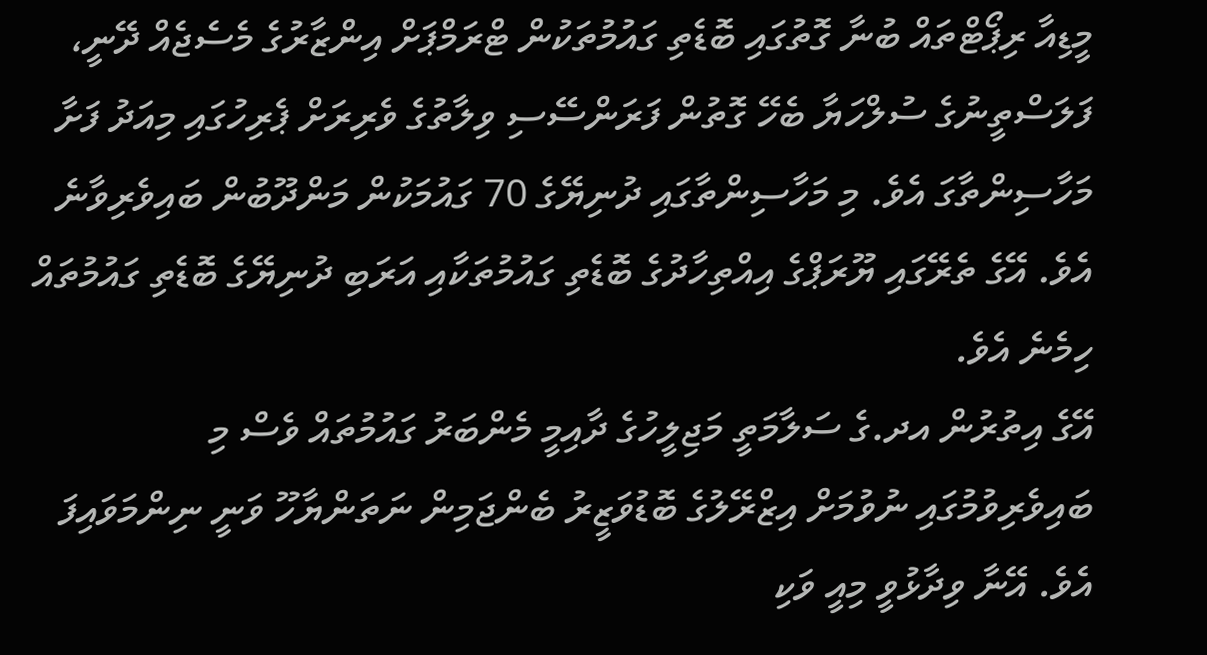މީޑިއާ ރިޕޯޓްތައް ބުނާ ގޮތުގައި ބޮޑެތި ގައުމުތަކުން ޓްރަމްޕަށް އިންޒާރުގެ މެސެޖެއް ދޭނީ، ފަލަސްތީނުގެ ސުލްހަޔާ ބެހޭ ގޮތުން ފަރަންސޭސި ވިލާތުގެ ވެރިރަށް ޕެރިހުގައި މިއަދު ފަށާ މަހާސިންތާގަ އެވެ. މި މަހާސިންތާގައި ދުނިޔޭގެ 70 ގައުމަކުން މަންދޫބުން ބައިވެރިވާނެ އެވެ. އޭގެ ތެރޭގައި ޔޫރަޕްގެ އިއްތިހާދުގެ ބޮޑެތި ގައުމުތަކާއި އަރަބި ދުނިޔޭގެ ބޮޑެތި ގައުމުތައް ހިމެނެ އެވެ.
އޭގެ އިތުރުން އދ.ގެ ސަލާމަތީ މަޖިލީހުގެ ދާއިމީ މެންބަރު ގައުމުތައް ވެސް މި ބައިވެރިވުމުގައި ނުވުމަށް އިޒްރޭލުގެ ބޮޑުވަޒީރު ބެންޖަމިން ނަތަންޔާހޫ ވަނީ ނިންމަވައިފަ އެވެ. އޭނާ ވިދާޅުވީ މިއީ ވަކި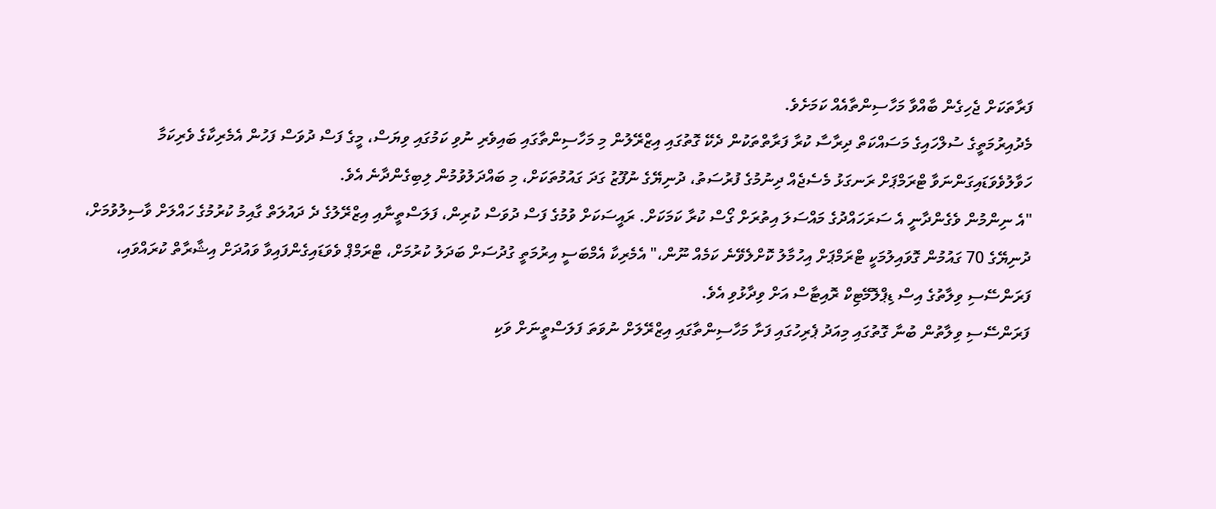ފަރާތަކަށް ޖެހިގެން ބާއްވާ މަހާސިންތާއެއް ކަމަށެވެ.
މެދުއިރުމަތީގެ ސުލްހައިގެ މަސައްކަތް ދިރާސާ ކުރާ ފަރާތްތަކުން ދެކޭ ގޮތުގައި އިޒްރޭލުން މި މަހާސިންތާގައި ބައިވެރި ނުވި ކަމުގައި ވިޔަސް، މީގެ ފަސް ދުވަސް ފަހުން އެމެރިކާގެ ވެރިކަމާ ހަވާލުވެވަޑައިގަންނަވާ ޓްރަމްޕަށް ރަނގަޅު މެސެޖެއް ދިނުމުގެ ފުރުސަތު، ދުނިޔޭގެ ނުފޫޒު ގަދަ ގައުމުތަކަށް، މި ބައްދަލުވުމުން ލިބިގެންދާނެ އެވެ.
"އެ ނިންމުން ވެގެންދާނީ އެ ސަރަހައްދުގެ މައްސަލަ އިތުރަށް ގޯސް ކުރާ ކަމަކަށް. ރައީސަކަށް ވުމުގެ ފަސް ދުވަސް ކުރިން، ފަލަސްތީނާއި އިޒްރޭލުގެ ދެ ދައުލަތް ގާއިމު ކުރުމުގެ ހައްލަށް ވާސިލުވުމަށް، ދުނިޔޭގެ 70 ގައުމުން ގޮވައިލުމަކީ ޓްރަމްޕަށް އިހުމާލު ކޮށްލެވޭނެ ކަމެއް ނޫން،" އެމެރިކާ އެމްބަސީ އިރުމަތީ ގުދުސަށް ބަދަލު ކުރުމަށް، ޓްރަމްޕް ވެވަޑައިގެންފައިވާ ވައުދަށް އިޝާރާތް ކުރައްވައި، ފަރަންސޭސި ވިލާތުގެ އިސް ޑިޕްލޮމޭޓިކް ރޮއިޓާސް އަށް ވިދާޅުވި އެވެ.
ފަރަންސޭސި ވިލާތުން ބުނާ ގޮތުގައި މިއަދު ޕެރިހުގައި ފަށާ މަހާސިންތާގައި އިޒްރޭލަށް ނުވަތަ ފަލަސްތީނަށް ވަކި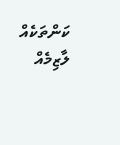ކަންތަކެއް ލާޒިމެއް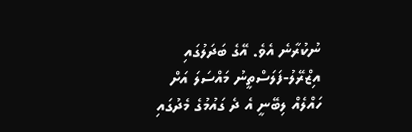ނުކުރާނެ އެވެ. އޭގެ ބަދަލުގައި އިޒްރޭލު-ފަލަސްތީނު މައްސަލަ އަށް ހައްލެއް ލިބޭނީ އެ ދެ ގައުމުގެ މެދުގައި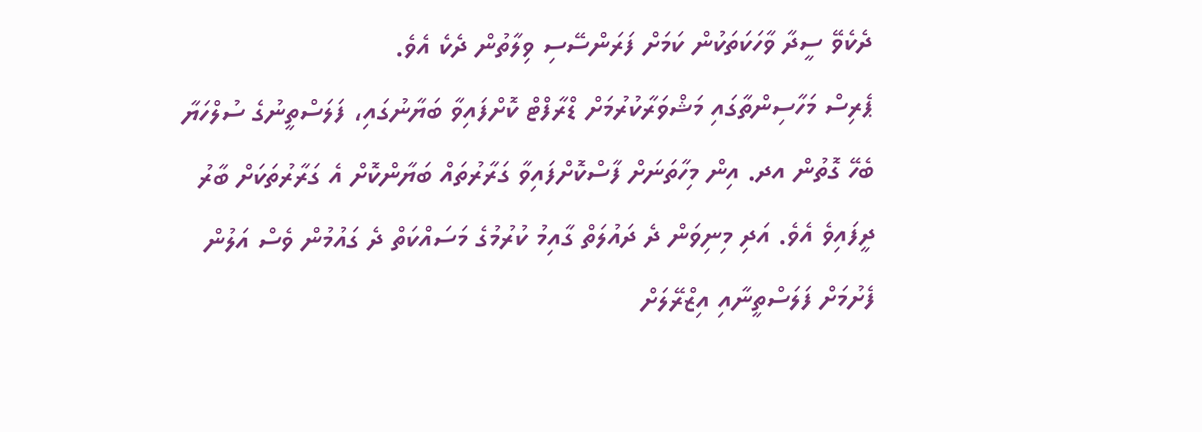ދެކެވޭ ސީދާ ވާހަކަތަކުން ކަމަށް ފަރަންސޭސި ވިލާތުން ދެކެ އެވެ.
ޕެރިސް މަހާސިންތާގައި މަޝްވަރާކުރުމަށް ޑްރާފްޓް ކޮށްފައިވާ ބަޔާނުގައި، ފަލަސްތީނުގެ ސުލްހަޔާ ބެހޭ ގޮތުން އދ. އިން މިހާތަނަށް ފާސްކޮށްފައިވާ ގަރާރުތައް ބަޔާންކޮށް އެ ގަރާރުތަކަށް ބާރު ދީފައިވެ އެވެ. އަދި މިނިވަން ދެ ދައުލަތް ގާއިމު ކުރުމުގެ މަސައްކަތް ދެ ގައުމުން ވެސް އަލުން ފެށުމަށް ފަލަސްތީނާއި އިޒްރޭލަށް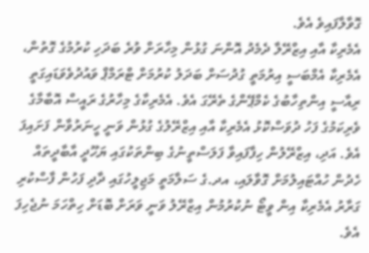ގޮވާލާފައިވެ އެވެ.
އެމެރިކާ އާއި އިޒްރޭލާ ދެމެދު އޮންނަ ގުޅުން މިހާރަށް ވުރެ ބަދަހި ކުރުމުގެ ގޮތުން، އެމެރިކާ އެމްބަސީ އިރުމަތީ ގުދުސަށް ބަދަލު ކުރުމަށް ޓްރަމްޕް ވައުދުވެވަޑައިގަތީ ރިއާސީ އިންތިހާބުގެ ކެމްޕޭންގެ ތެރޭގަ އެވެ. އެމެރިކާގެ މިހާރުގެ ރައީސް އޮބާމާގެ ވެރިކަމުގެ ފަހު ދުވަސްކޮޅު އެމެރިކާ އާއި އިޒްރޭލުގެ ގުޅުން ވަނީ ހީނަރުވާން ފަށައިފަ އެވެ. އަދި، އިޒްރޭލުން ހިފާފައިވާ ފަލަސްތީނުގެ ބިންތަކުގައި ޔަހޫދީ އާބާދީތައް ހެދުން ހުއްޓައިލުމަށް ގޮވާލައި، އދ.ގެ ސަލާމަތީ މަޖިލީހުގައި ދާދި ފަހުން ފާސްކުރި ގަރާރު އެމެރިކާ އިން ވީޓޯ ނުކުރުމުން އިޒްރޭލު ވަނީ ވަރަށް ބޮޑަށް ހިތްހަމަ ނުޖެހިފަ އެވެ.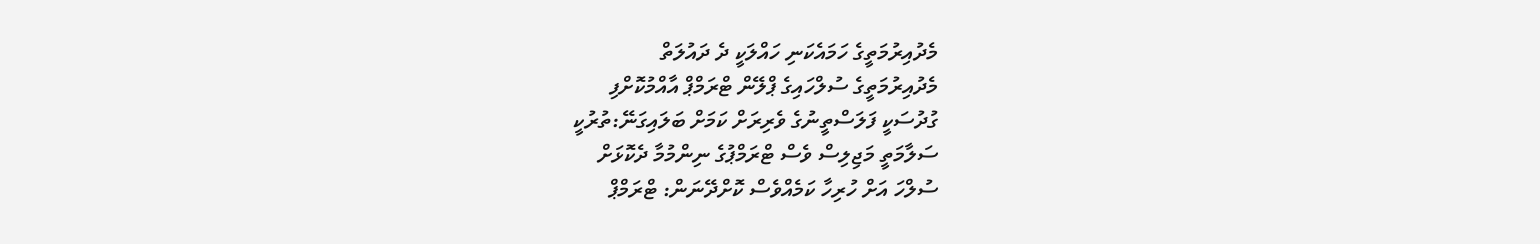މެދުއިރުމަތީގެ ހަމައެކަނި ހައްލަކީ ދެ ދައުލަތް
މެދުއިރުމަތީގެ ސުލްހައިގެ ޕްލޭން ޓްރަމްޕް އާއްމުކޮށްފި
ގުދުސަކީ ފަލަސްތީނުގެ ވެރިރަށް ކަމަށް ބަލައިގަނޭ:ތުރުކީ
ސަލާމަތީ މަޖިލިސް ވެސް ޓްރަމްޕުގެ ނިންމުމާ ދެކޮޅަށް
ސުލްހަ އަށް ހުރިހާ ކަމެއްވެސް ކޮށްދޭނަން: ޓްރަމްޕް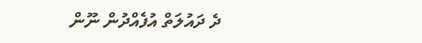ދެ ދައުލަތް އުފެއްދުން ނޫން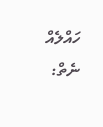ހައްލެއް ނެތް: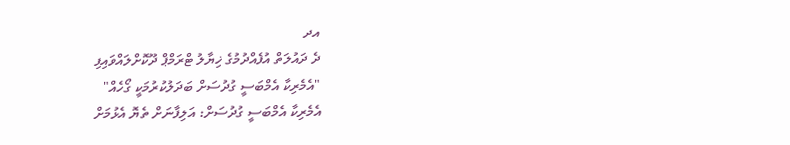އދ
ދެ ދައުލަތް އުފެއްދުމުގެ ޚިޔާލު ޓްރަމްޕް ދޫކޮށްލައްވައިފި
"އެމެރިކާ އެމްބަސީ ގުދުސަށް ބަދަލުކުރުމަކީ ގޯހެއް"
އެމެރިކާ އެމްބަސީ ގުދުސަށް: އަލިފާނަށް ތެޔޮ އެޅުމަށް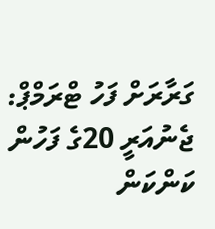ގަރާރަށް ފަހު ޓްރަމްޕް: ޖެނުއަރީ 20ގެ ފަހުން ކަންކަން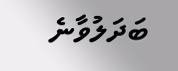ބަދަލުވާނެ